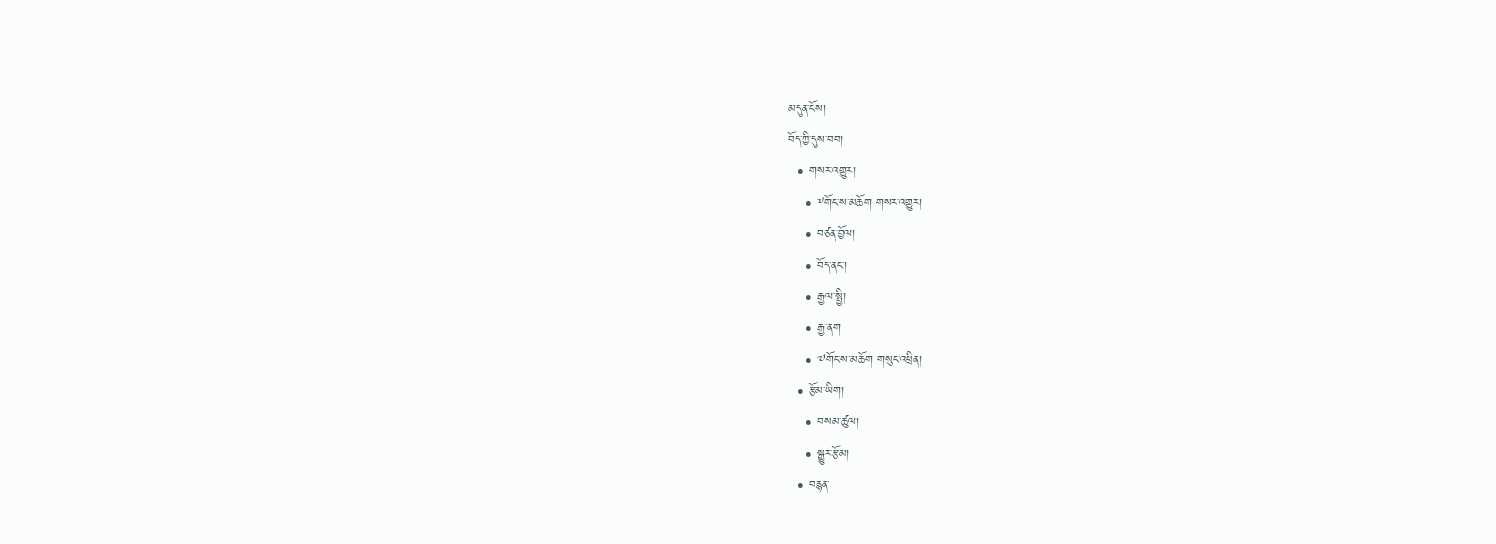མདུན་ངོས།
བོད་ཀྱི་དུས་བབ།
  • གསར་འགྱུར།
    • ༸གོང་ས་མཆོག གསར་འགྱུར།
    • བཙན་བྱོལ།
    • བོད་ནང་།
    • རྒྱལ་སྤྱི།
    • རྒྱ་ནག
    • ༧གོང་ས་མཆོག གསུང་འཕྲིན།
  • རྩོམ་ཡིག།
    • བསམ་ཚུལ།
    • སྒྱུར་རྩོམ།
  • བརྙན་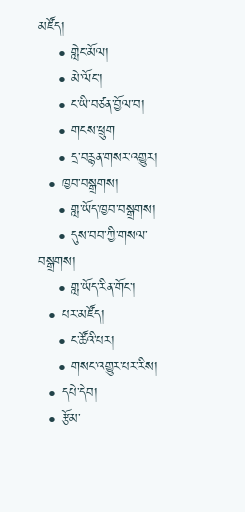མཛོད།
    • གླེང་མོལ།
    • མེ་ལོང་།
    • ང་ཡི་བཙན་བྱོལ་བ།
    • གངས་ཕྲུག
    • དྲ་བརྙན་གསར་འགྱུར།
  • ཁྱབ་བསྒྲགས།
    • གླ་ཡོད་ཁྱབ་བསྒྲགས།
    • དུས་བབ་ཀྱི་གསལ་བསྒྲགས།
    • གླ་ཡོད་རིན་གོང་།
  • པར་མཛོད།
    • ང་ཚོའི་པར།
    • གསང་འགྱུར་པར་རིས།
  • དཔེ་དེབ།
  • རྩོམ་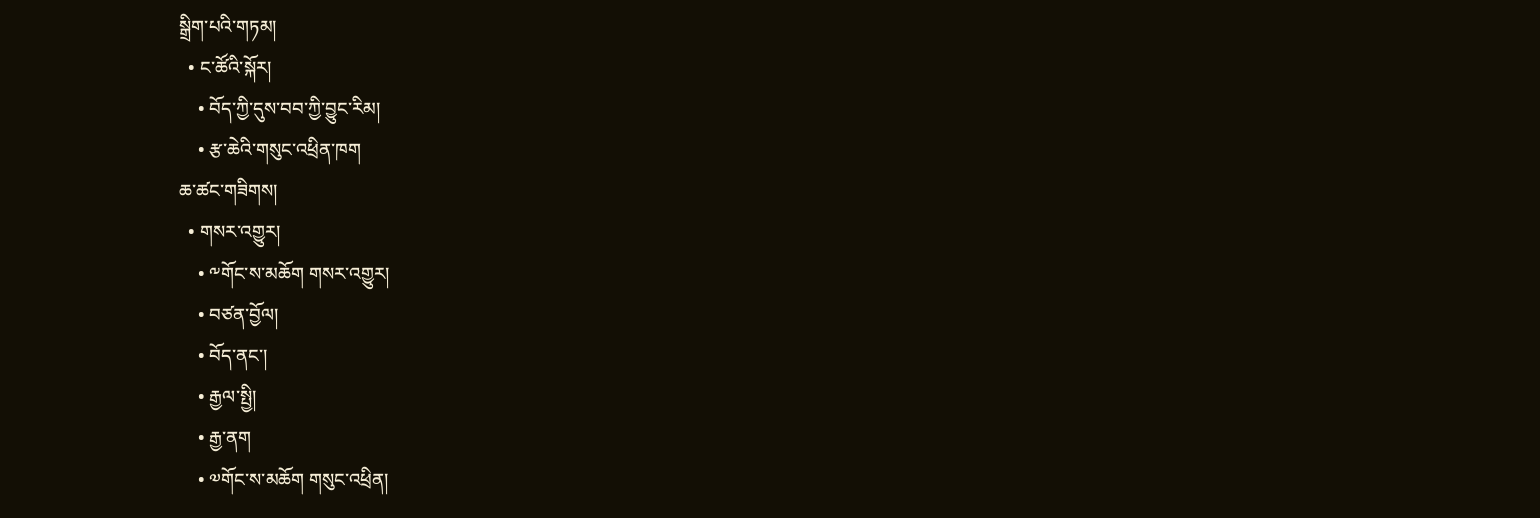སྒྲིག་པའི་གཏམ།
  • ང་ཚོའི་སྐོར།
    • བོད་ཀྱི་དུས་བབ་ཀྱི་བྱུང་རིམ།
    • རྩ་ཆེའི་གསུང་འཕྲིན་ཁག
ཆ་ཚང་གཟིགས།
  • གསར་འགྱུར།
    • ༸གོང་ས་མཆོག གསར་འགྱུར།
    • བཙན་བྱོལ།
    • བོད་ནང་།
    • རྒྱལ་སྤྱི།
    • རྒྱ་ནག
    • ༧གོང་ས་མཆོག གསུང་འཕྲིན།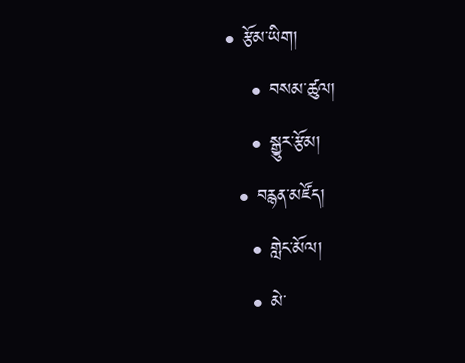• རྩོམ་ཡིག།
    • བསམ་ཚུལ།
    • སྒྱུར་རྩོམ།
  • བརྙན་མཛོད།
    • གླེང་མོལ།
    • མེ་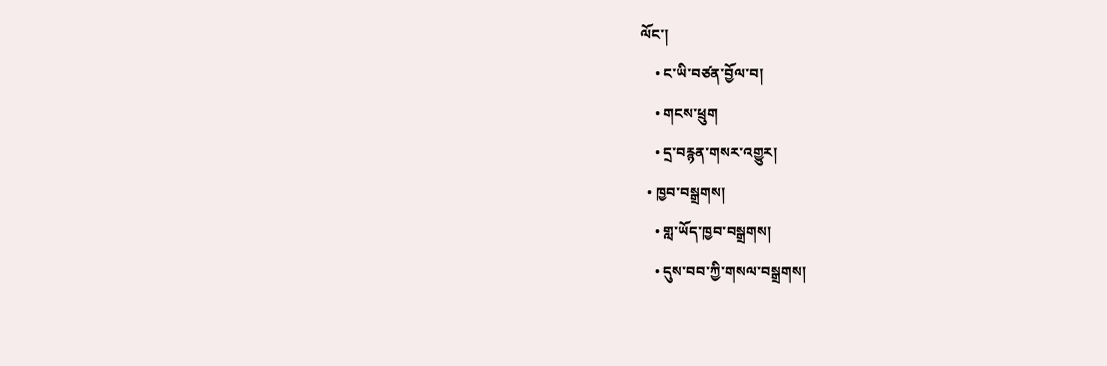ལོང་།
    • ང་ཡི་བཙན་བྱོལ་བ།
    • གངས་ཕྲུག
    • དྲ་བརྙན་གསར་འགྱུར།
  • ཁྱབ་བསྒྲགས།
    • གླ་ཡོད་ཁྱབ་བསྒྲགས།
    • དུས་བབ་ཀྱི་གསལ་བསྒྲགས།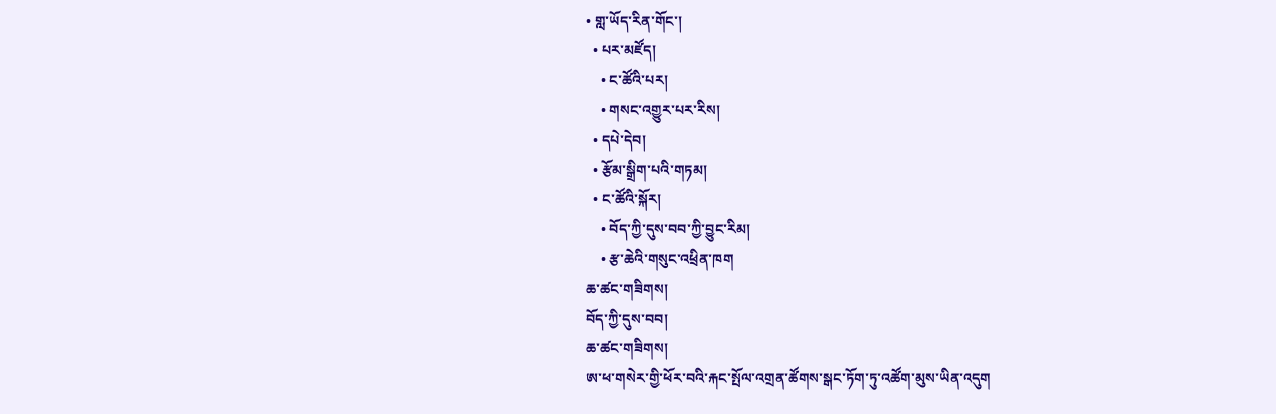• གླ་ཡོད་རིན་གོང་།
  • པར་མཛོད།
    • ང་ཚོའི་པར།
    • གསང་འགྱུར་པར་རིས།
  • དཔེ་དེབ།
  • རྩོམ་སྒྲིག་པའི་གཏམ།
  • ང་ཚོའི་སྐོར།
    • བོད་ཀྱི་དུས་བབ་ཀྱི་བྱུང་རིམ།
    • རྩ་ཆེའི་གསུང་འཕྲིན་ཁག
ཆ་ཚང་གཟིགས།
བོད་ཀྱི་དུས་བབ།
ཆ་ཚང་གཟིགས།
ཨ་ཕ་གསེར་གྱི་ཕོར་བའི་རྐང་སྤོལ་འགྲན་ཚོགས་སྒང་ཏོག་ཏུ་འཚོག་མུས་ཡིན་འདུག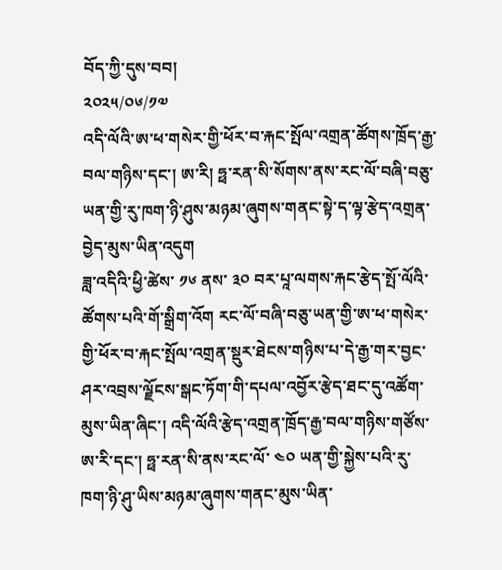བོད་ཀྱི་དུས་བབ།
༢༠༢༥/༠༦/༡༧
འདི་ལོའི་ཨ་ཕ་གསེར་གྱི་ཕོར་བ་རྐང་སྤོལ་འགྲན་ཚོགས་ཁྲོད་རྒྱ་བལ་གཉིས་དང་། ཨ་རི། ཧྥ་རན་སི་སོགས་ནས་རང་ལོ་བཞི་བཅུ་ཡན་གྱི་རུ་ཁག་ཉི་ཤུས་མཉམ་ཞུགས་གནང་སྟེ་ད་ལྟ་རྩེད་འགྲན་བྱེད་མུས་ཡིན་འདུག
ཟླ་འདིའི་ཕྱི་ཚེས་ ༡༦ ནས་ ༣༠ བར་པཱ་ལགས་རྐང་རྩེད་སྤོ་ལོའི་ཚོགས་པའི་གོ་སྒྲིག་འོག རང་ལོ་བཞི་བཅུ་ཡན་གྱི་ཨ་ཕ་གསེར་གྱི་ཕོར་བ་རྐང་སྤོལ་འགྲན་སྡུར་ཐེངས་གཉིས་པ་དེ་རྒྱ་གར་བྱང་ཤར་འབྲས་ལྗོངས་སྒང་ཏོག་གི་དཔལ་འབྱོར་རྩེད་ཐང་དུ་འཚོག་མུས་ཡིན་ཞིང་། འདི་ལོའི་རྩེད་འགྲན་ཁྲོད་རྒྱ་བལ་གཉིས་གཙོས་ཨ་རི་དང་། ཧྥ་རན་སི་ནས་རང་ལོ་ ༤༠ ཡན་གྱི་སྐྱེས་པའི་རུ་ཁག་ཉི་ཤུ་ཡིས་མཉམ་ཞུགས་གནང་མུས་ཡིན་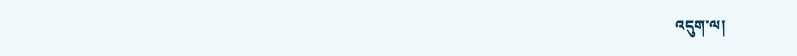འདུག་ལ།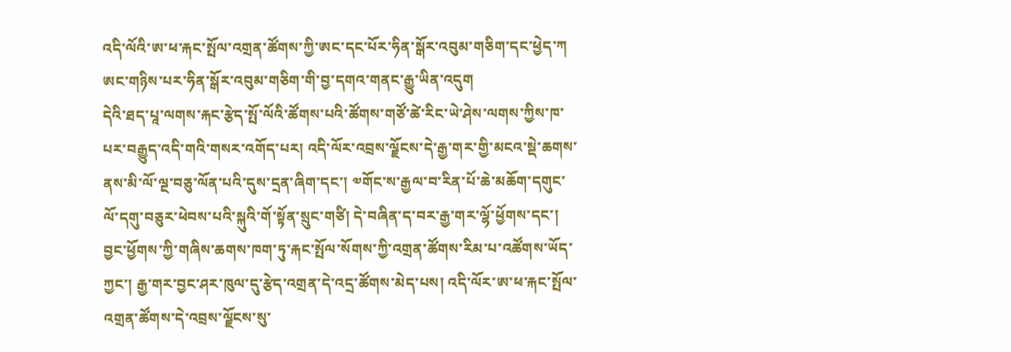འདི་ལོའི་ཨ་ཕ་རྐང་སྤོལ་འགྲན་ཚོགས་ཀྱི་ཨང་དང་པོར་ཧིན་སྒོར་འབུམ་གཅིག་དང་ཕྱེད་ཀ ཨང་གཉིས་པར་ཧིན་སྒོར་འབུམ་གཅིག་གི་བྱ་དགའ་གནང་རྒྱུ་ཡིན་འདུག
དེའི་ཐད་པཱ་ལགས་རྐང་རྩེད་སྤོ་ལོའི་ཚོགས་པའི་ཚོགས་གཙོ་ཚེ་རིང་ཡེ་ཤེས་ལགས་ཀྱིས་ཁ་པར་བརྒྱུད་འདི་གའི་གསར་འགོད་པར། འདི་ལོར་འབྲས་ལྗོངས་དེ་རྒྱ་གར་གྱི་མངའ་སྡེ་ཆགས་ནས་མི་ལོ་ལྔ་བཅུ་ལོན་པའི་དུས་དྲན་ཞིག་དང་། ༧གོང་ས་རྒྱལ་བ་རིན་པོ་ཆེ་མཆོག་དགུང་ལོ་དགུ་བཅུར་ཕེབས་པའི་སྐུའི་གོ་སྟོན་སྲུང་གཙི། དེ་བཞིན་ད་བར་རྒྱ་གར་ལྷོ་ཕྱོགས་དང་། བྱང་ཕྱོགས་ཀྱི་གཞིས་ཆགས་ཁག་ཏུ་རྐང་སྤོལ་སོགས་ཀྱི་འགྲན་ཚོགས་རིམ་པ་འཚོགས་ཡོད་ཀྱང་། རྒྱ་གར་བྱང་ཤར་ཁུལ་དུ་རྩེད་འགྲན་དེ་འདྲ་ཚོགས་མེད་པས། འདི་ལོར་ཨ་ཕ་རྐང་སྤོལ་འགྲན་ཚོགས་དེ་འབྲས་ལྗོངས་སུ་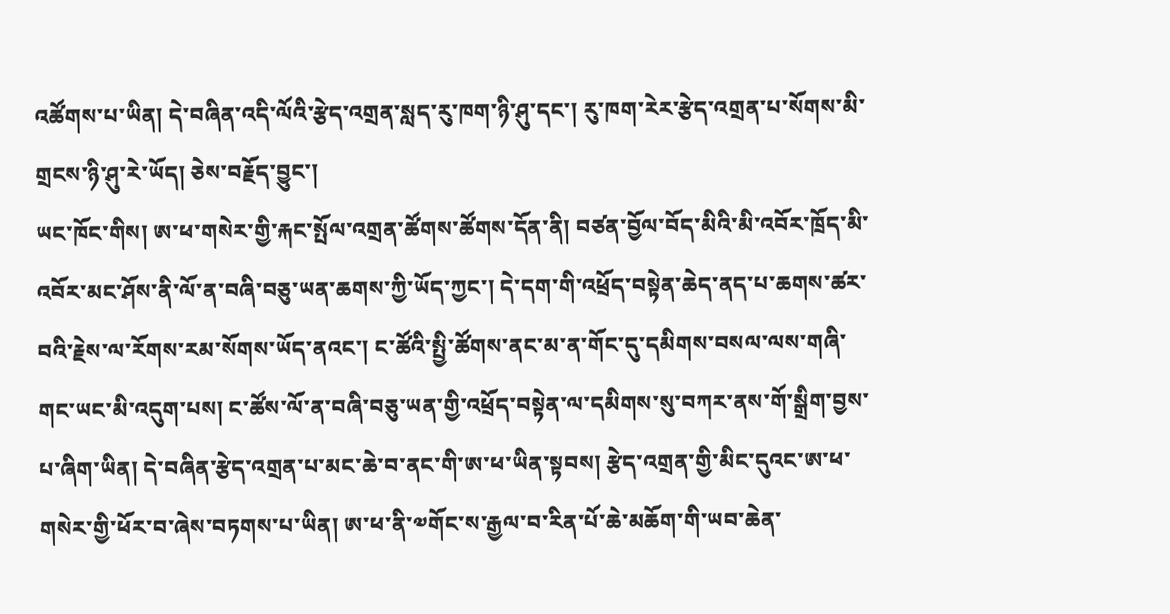འཚོགས་པ་ཡིན། དེ་བཞིན་འདི་ལོའི་རྩེད་འགྲན་སླད་རུ་ཁག་ཉི་ཤུ་དང་། རུ་ཁག་རེར་རྩེད་འགྲན་པ་སོགས་མི་གྲངས་ཉི་ཤུ་རེ་ཡོད། ཅེས་བརྗོད་བྱུང་།
ཡང་ཁོང་གིས། ཨ་ཕ་གསེར་གྱི་རྐང་སྤོལ་འགྲན་ཚོགས་ཚོགས་དོན་ནི། བཙན་བྱོལ་བོད་མིའི་མི་འབོར་ཁྲོད་མི་འབོར་མང་ཤོས་ནི་ལོ་ན་བཞི་བཅུ་ཡན་ཆགས་ཀྱི་ཡོད་ཀྱང་། དེ་དག་གི་འཕྲོད་བསྟེན་ཆེད་ནད་པ་ཆགས་ཚར་བའི་རྗེས་ལ་རོགས་རམ་སོགས་ཡོད་ནའང་། ང་ཚོའི་སྤྱི་ཚོགས་ནང་མ་ན་གོང་དུ་དམིགས་བསལ་ལས་གཞི་གང་ཡང་མི་འདུག་པས། ང་ཚོས་ལོ་ན་བཞི་བཅུ་ཡན་གྱི་འཕྲོད་བསྟེན་ལ་དམིགས་སུ་བཀར་ནས་གོ་སྒྲིག་བྱས་པ་ཞིག་ཡིན། དེ་བཞིན་རྩེད་འགྲན་པ་མང་ཆེ་བ་ནང་གི་ཨ་ཕ་ཡིན་སྟབས། རྩེད་འགྲན་གྱི་མིང་དུའང་ཨ་ཕ་གསེར་གྱི་ཕོར་བ་ཞེས་བཏགས་པ་ཡིན། ཨ་ཕ་ནི་༧གོང་ས་རྒྱལ་བ་རིན་པོ་ཆེ་མཆོག་གི་ཡབ་ཆེན་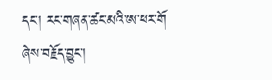དང་། རང་གཞན་ཚང་མའི་ཨ་ཕར་གོ ཞེས་བརྗོད་བྱུང་།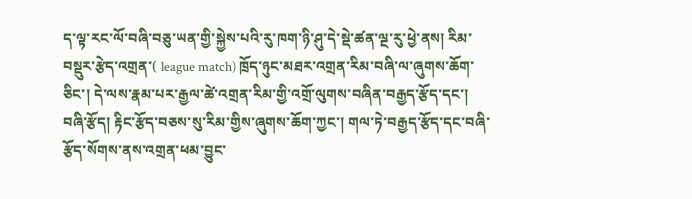ད་ལྟ་རང་ལོ་བཞི་བཅུ་ཡན་གྱི་སྐྱེས་པའི་རུ་ཁག་ཉི་ཤུ་དེ་སྡེ་ཚན་ལྔ་རུ་ཕྱེ་ནས། རིམ་བསྡུར་རྩེད་འགྲན་( league match) ཁྲོད་ཉུང་མཐར་འགྲན་རིམ་བཞི་ལ་ཞུགས་ཆོག་ཅིང་། དེ་ལས་རྣམ་པར་རྒྱལ་ཚེ་འགྲན་རིམ་གྱི་འགྲོ་ལུགས་བཞིན་བརྒྱད་རྩོད་དང་། བཞི་རྩོད། རྟིང་རྩོད་བཅས་སུ་རིམ་གྱིས་ཞུགས་ཆོག་ཀྱང་། གལ་ཏེ་བརྒྱད་རྩོད་དང་བཞི་རྩོད་སོགས་ནས་འགྲན་ཕམ་བྱུང་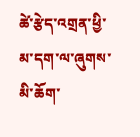ཚེ་རྩེད་འགྲན་ཕྱི་མ་དག་ལ་ཞུགས་མི་ཆོག་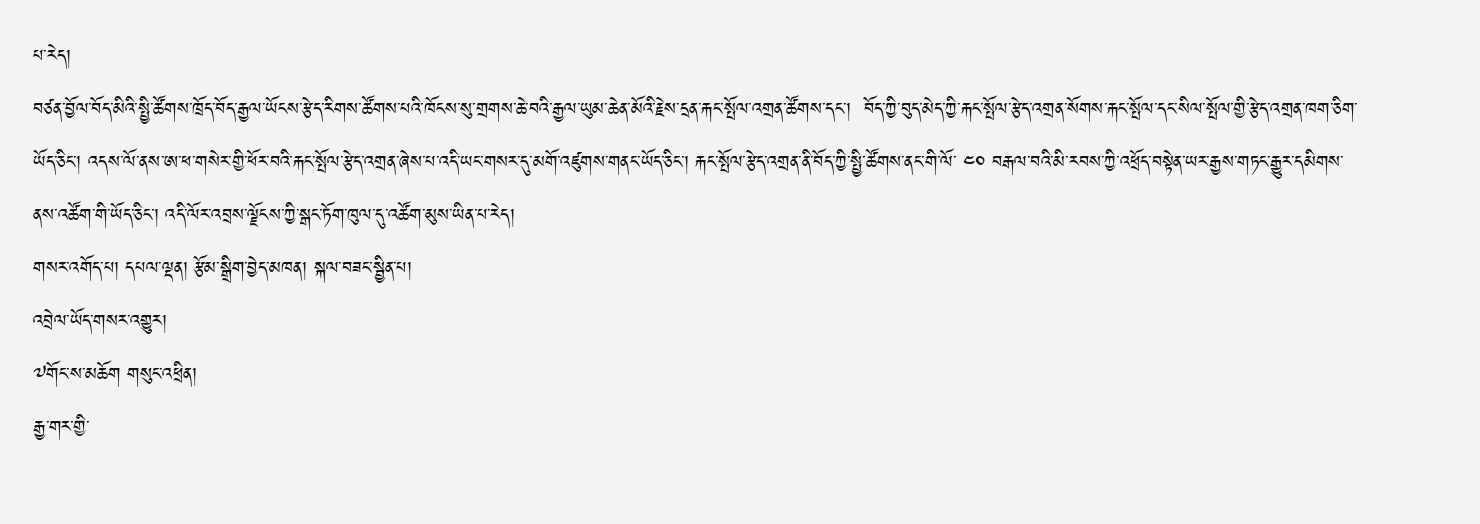པ་རེད།
བཙན་བྱོལ་བོད་མིའི་སྤྱི་ཚོགས་ཁྲོད་བོད་རྒྱལ་ཡོངས་རྩེད་རིགས་ཚོགས་པའི་ཁོངས་སུ་གྲགས་ཆེ་བའི་རྒྱལ་ཡུམ་ཆེན་མོའི་རྗེས་དྲན་རྐང་སྤོལ་འགྲན་ཚོགས་དང་།  བོད་ཀྱི་བུད་མེད་ཀྱི་རྐང་སྤོལ་རྩེད་འགྲན་སོགས་རྐང་སྤོལ་དང་སིལ་སྤོལ་གྱི་རྩེད་འགྲན་ཁག་ཅིག་ཡོད་ཅིང་། འདས་ལོ་ནས་ཨ་ཕ་གསེར་གྱི་ཕོར་བའི་རྐང་སྤོལ་རྩེད་འགྲན་ཞེས་པ་འདི་ཡང་གསར་དུ་མགོ་འཛུགས་གནང་ཡོད་ཅིང་། རྐང་སྤོལ་རྩེད་འགྲན་ནི་བོད་ཀྱི་སྤྱི་ཚོགས་ནང་གི་ལོ་ ༤༠ བརྒལ་བའི་མི་རབས་ཀྱི་འཕྲོད་བསྟེན་ཡར་རྒྱས་གཏང་རྒྱུར་དམིགས་ནས་འཚོག་གི་ཡོད་ཅིང་། འདི་ལོར་འབྲས་ལྗོངས་ཀྱི་སྒང་ཏོག་ཁུལ་དུ་འཚོག་མུས་ཡིན་པ་རེད།
གསར་འགོད་པ། དཔལ་ལྡན། རྩོམ་སྒྲིག་བྱེད་མཁན། སྐལ་བཟང་སྦྱིན་པ།
འབྲེལ་ཡོད་གསར་འགྱུར།
༧གོང་ས་མཆོག གསུང་འཕྲིན།
རྒྱ་གར་གྱི་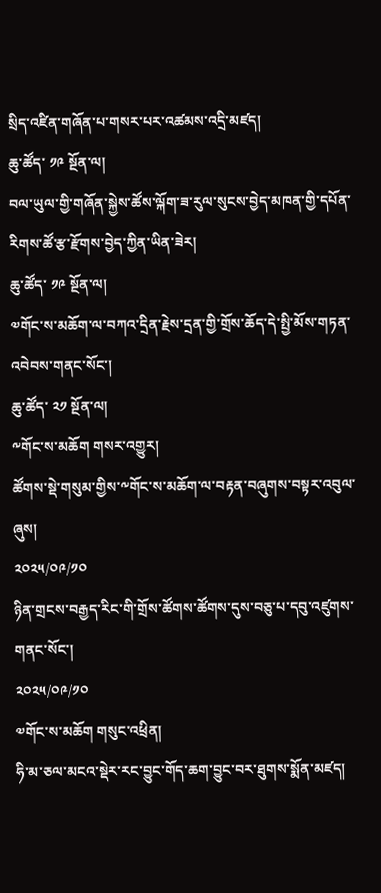སྲིད་འཛིན་གཞོན་པ་གསར་པར་འཚམས་འདྲི་མཛད།
ཆུ་ཚོད་ ༡༩ སྔོན་ལ།
བལ་ཡུལ་གྱི་གཞོན་སྐྱེས་ཚོས་ལྐོག་ཟ་རུལ་སུངས་བྱེད་མཁན་གྱི་དཔོན་རིགས་ཚོ་རྩ་རྫོགས་བྱེད་ཀྱིན་ཡིན་ཟེར།
ཆུ་ཚོད་ ༡༩ སྔོན་ལ།
༧གོང་ས་མཆོག་ལ་བཀའ་དྲིན་རྗེས་དྲན་གྱི་གྲོས་ཆོད་དེ་སྤྱི་མོས་གཏན་འབེབས་གནང་སོང་།
ཆུ་ཚོད་ ༢༡ སྔོན་ལ།
༸གོང་ས་མཆོག གསར་འགྱུར།
ཚོགས་སྡེ་གསུམ་གྱིས་༸གོང་ས་མཆོག་ལ་བརྟན་བཞུགས་བསྟར་འབུལ་ཞུས།
༢༠༢༥/༠༩/༡༠
ཉིན་གྲངས་བརྒྱད་རིང་གི་གྲོས་ཚོགས་ཚོགས་དུས་བཅུ་པ་དབུ་འཛུགས་གནང་སོང་།
༢༠༢༥/༠༩/༡༠
༧གོང་ས་མཆོག གསུང་འཕྲིན།
ཧི་མ་ཅལ་མངའ་སྡེར་རང་བྱུང་གོད་ཆག་བྱུང་བར་ཐུགས་སྨོན་མཛད།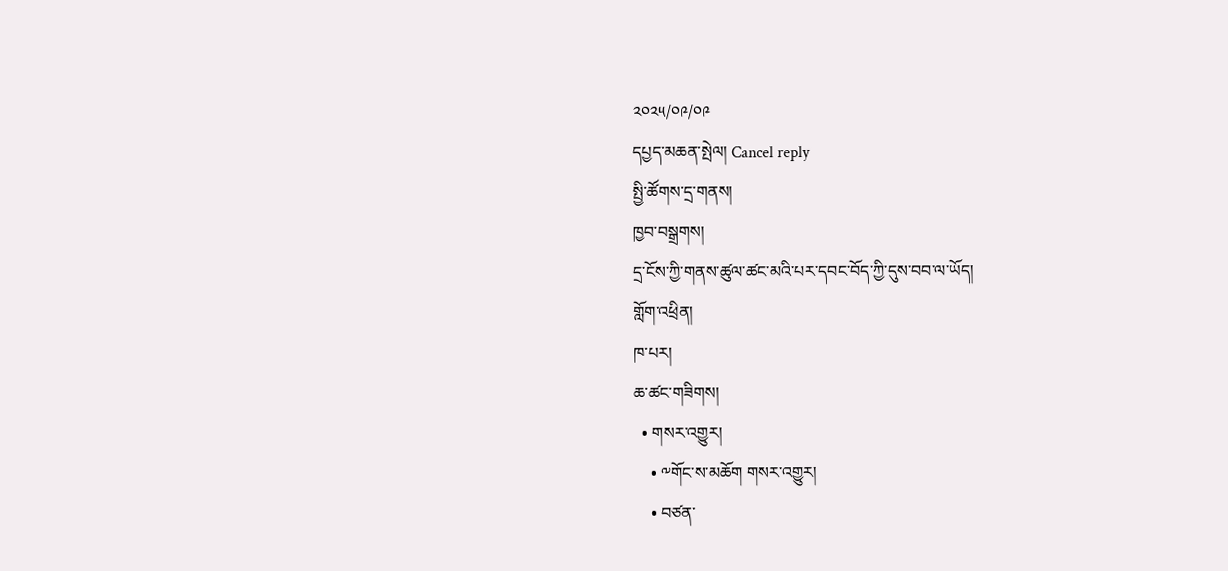༢༠༢༥/༠༩/༠༩
དཔྱད་མཆན་སྤེལ། Cancel reply
སྤྱི་ཚོགས་དྲ་གནས།
ཁྱབ་བསྒྲགས།
དྲ་ངོས་ཀྱི་གནས་ཚུལ་ཚང་མའི་པར་དབང་བོད་ཀྱི་དུས་བབ་ལ་ཡོད།
གློག་འཕྲིན།
ཁ་པར།
ཆ་ཚང་གཟིགས།
  • གསར་འགྱུར།
    • ༸གོང་ས་མཆོག གསར་འགྱུར།
    • བཙན་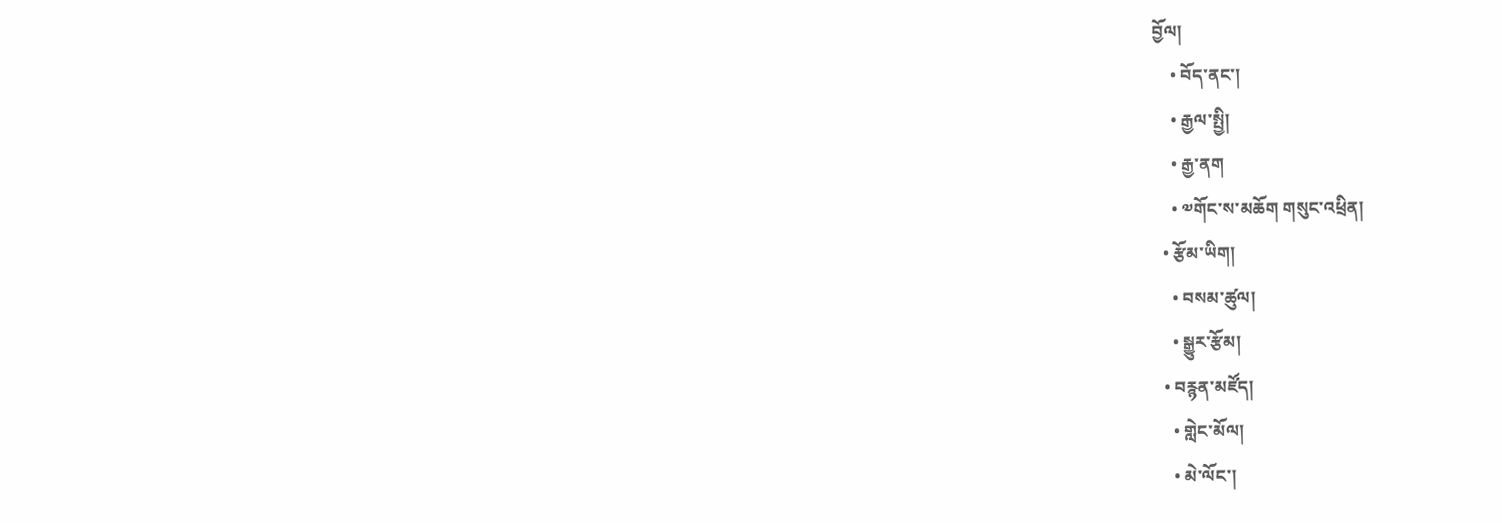བྱོལ།
    • བོད་ནང་།
    • རྒྱལ་སྤྱི།
    • རྒྱ་ནག
    • ༧གོང་ས་མཆོག གསུང་འཕྲིན།
  • རྩོམ་ཡིག།
    • བསམ་ཚུལ།
    • སྒྱུར་རྩོམ།
  • བརྙན་མཛོད།
    • གླེང་མོལ།
    • མེ་ལོང་།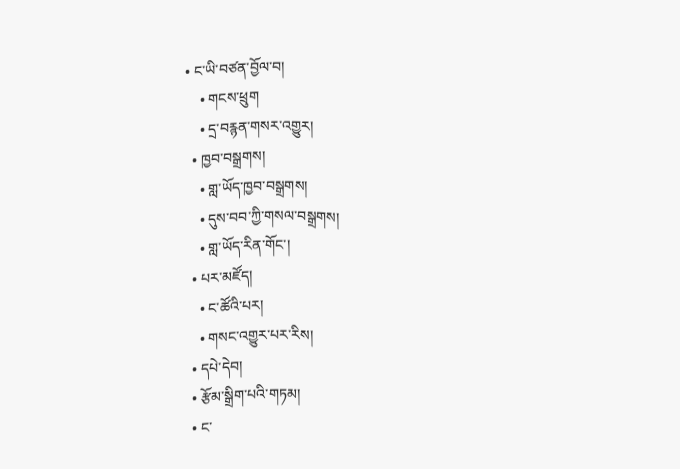• ང་ཡི་བཙན་བྱོལ་བ།
    • གངས་ཕྲུག
    • དྲ་བརྙན་གསར་འགྱུར།
  • ཁྱབ་བསྒྲགས།
    • གླ་ཡོད་ཁྱབ་བསྒྲགས།
    • དུས་བབ་ཀྱི་གསལ་བསྒྲགས།
    • གླ་ཡོད་རིན་གོང་།
  • པར་མཛོད།
    • ང་ཚོའི་པར།
    • གསང་འགྱུར་པར་རིས།
  • དཔེ་དེབ།
  • རྩོམ་སྒྲིག་པའི་གཏམ།
  • ང་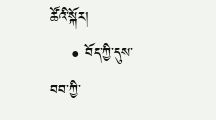ཚོའི་སྐོར།
    • བོད་ཀྱི་དུས་བབ་ཀྱི་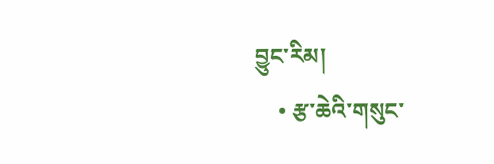བྱུང་རིམ།
    • རྩ་ཆེའི་གསུང་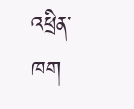འཕྲིན་ཁག